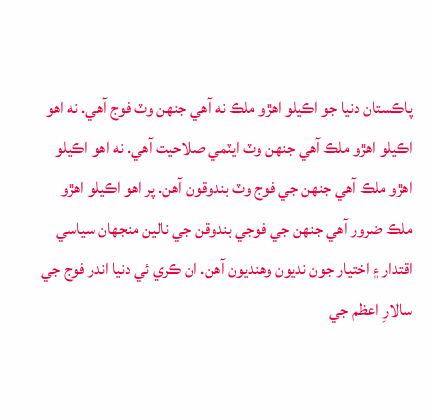پاڪستان دنيا جو اڪيلو اهڙو ملڪ نه آهي جنهن وٽ فوج آهي. نه اهو اڪيلو اهڙو ملڪ آهي جنهن وٽ ايٽمي صلاحيت آهي. نه اهو اڪيلو اهڙو ملڪ آهي جنهن جي فوج وٽ بندوقون آهن. پر اهو اڪيلو اهڙو ملڪ ضرور آهي جنهن جي فوجي بندوقن جي نالين منجهان سياسي اقتدار ۽ اختيار جون نديون وهنديون آهن. ان ڪري ئي دنيا اندر فوج جي سالارِ اعظم جي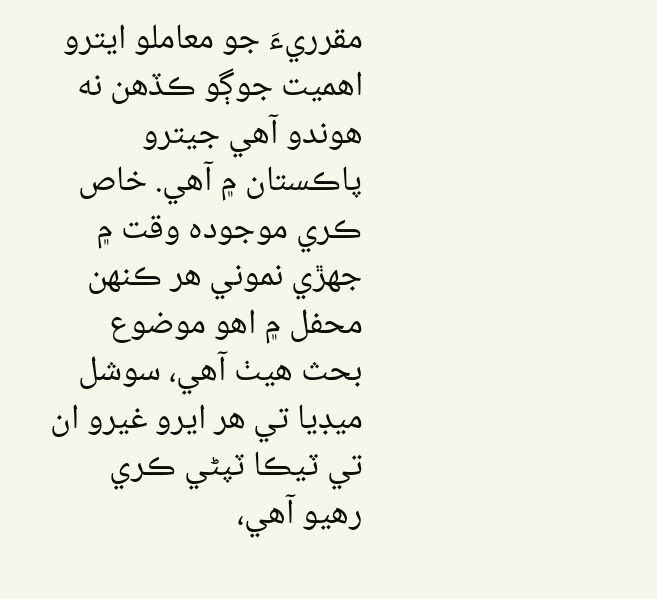مقرريءَ جو معاملو ايترو اهميت جوڳو ڪڏهن نه هوندو آهي جيترو پاڪستان ۾ آهي. خاص ڪري موجوده وقت ۾ جهڙي نموني هر ڪنهن محفل ۾ اهو موضوع بحث هيٺ آهي، سوشل ميڊيا تي هر ايرو غيرو ان تي ٽيڪا ٽپڻي ڪري رهيو آهي،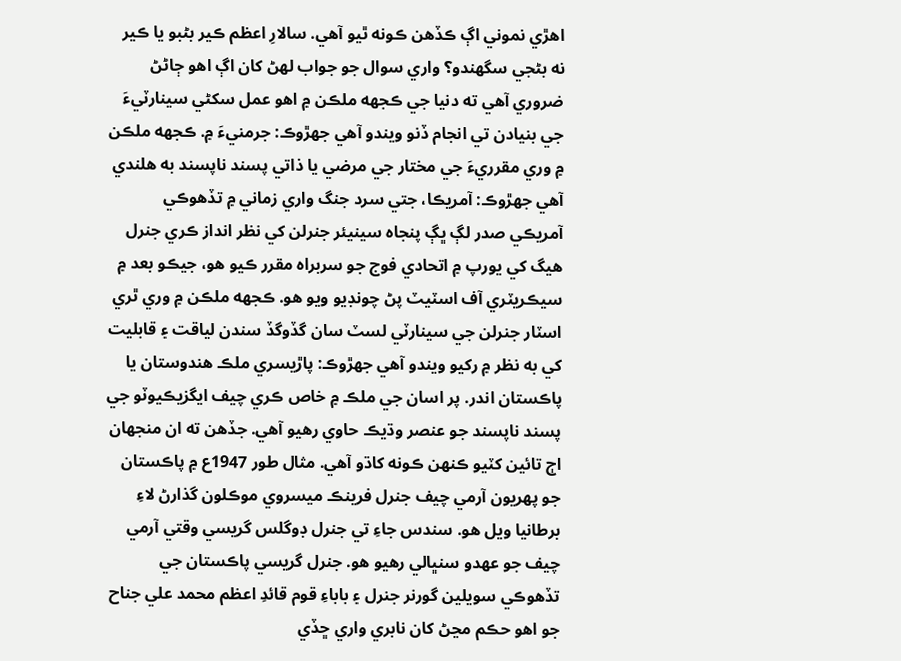اهڙي نموني اڳ ڪڏهن ڪونه ٿيو آهي. سالارِ اعظم ڪير بڻبو يا ڪير نه بڻجي سگهندو؟ واري سوال جو جواب لهڻ کان اڳ اهو ڄاڻڻ ضروري آهي ته دنيا جي ڪجهه ملڪن ۾ اهو عمل سکڻي سينارٽيءَ جي بنيادن تي انجام ڏنو ويندو آهي جهڙوڪ: جرمنيءَ ۾. ڪجهه ملڪن ۾ وري مقرريءَ جي مختار جي مرضي يا ذاتي پسند ناپسند به هلندي آهي جهڙوڪ: آمريڪا، جتي سرد جنگ واري زماني ۾ تڏهوڪي آمريڪي صدر لڳ ڀڳ پنجاه سينيئر جنرلن کي نظر انداز ڪري جنرل هيگ کي يورپ ۾ اتحادي فوج جو سربراه مقرر ڪيو هو، جيڪو بعد ۾ سيڪريٽري آف اسٽيٽ پڻ چونڊيو ويو هو. ڪجهه ملڪن ۾ وري ٿري اسٽار جنرلن جي سينارٽي لسٽ سان گڏوگڏ سندن لياقت ۽ قابليت کي به نظر ۾ رکيو ويندو آهي جهڙوڪ: پاڙيسري ملڪ هندوستان يا پاڪستان اندر. پر اسان جي ملڪ ۾ خاص ڪري چيف ايگزيڪيوٽو جي پسند ناپسند جو عنصر وڌيڪ حاوي رهيو آهي. جڏهن ته ان منجهان اڄ تائين کٽيو ڪنهن ڪونه کاڌو آهي. مثال طور 1947ع ۾ پاڪستان جو پهريون آرمي چيف جنرل فرينڪ ميسروي موڪلون گذارڻ لاءِ برطانيا ويل هو. سندس جاءِ تي جنرل ڊوگلس گريسي وقتي آرمي چيف جو عهدو سنڀالي رهيو هو. جنرل گريسي پاڪستان جي تڏهوڪي سويلين گورنر جنرل ۽ باباءِ قوم قائدِ اعظم محمد علي جناح جو اهو حڪم مڃڻ کان نابري واري ڇڏي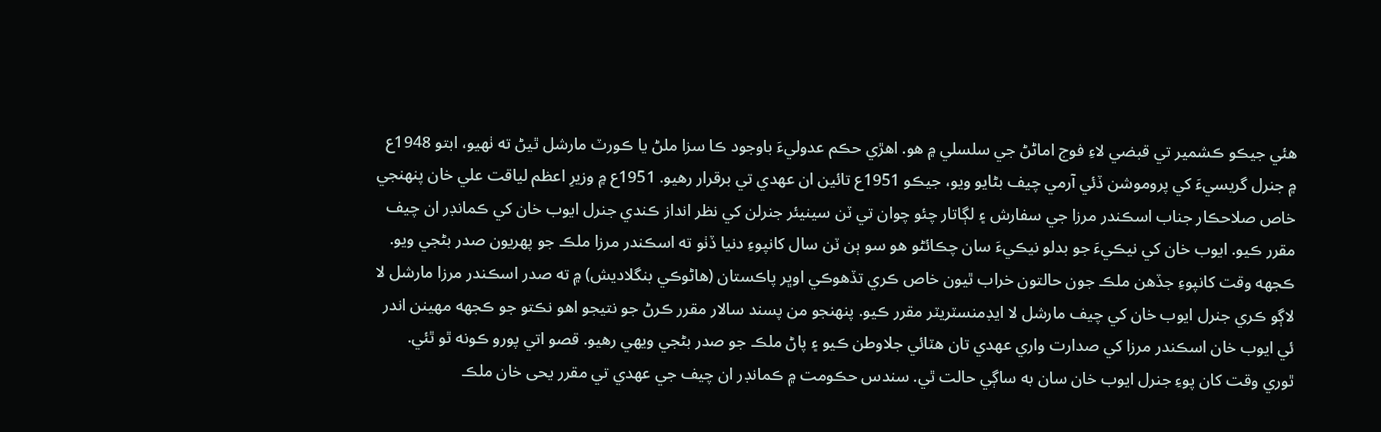هئي جيڪو ڪشمير تي قبضي لاءِ فوج اماڻڻ جي سلسلي ۾ هو. اهڙي حڪم عدوليءَ باوجود ڪا سزا ملڻ يا ڪورٽ مارشل ٿيڻ ته ٺهيو، ابتو 1948ع ۾ جنرل گريسيءَ کي پروموشن ڏئي آرمي چيف بڻايو ويو، جيڪو 1951ع تائين ان عهدي تي برقرار رهيو. 1951ع ۾ وزيرِ اعظم لياقت علي خان پنهنجي خاص صلاحڪار جناب اسڪندر مرزا جي سفارش ۽ لڳاتار چئو چوان تي ٽن سينيئر جنرلن کي نظر انداز ڪندي جنرل ايوب خان کي ڪمانڊر ان چيف مقرر ڪيو. ايوب خان کي نيڪيءَ جو بدلو نيڪيءَ سان چڪائڻو هو سو ٻن ٽن سال کانپوءِ دنيا ڏٺو ته اسڪندر مرزا ملڪ جو پهريون صدر بڻجي ويو. ڪجهه وقت کانپوءِ جڏهن ملڪ جون حالتون خراب ٿيون خاص ڪري تڏهوڪي اوڀر پاڪستان (هاڻوڪي بنگلاديش) ۾ ته صدر اسڪندر مرزا مارشل لا لاڳو ڪري جنرل ايوب خان کي چيف مارشل لا ايڊمنسٽريٽر مقرر ڪيو. پنهنجو من پسند سالار مقرر ڪرڻ جو نتيجو اهو نڪتو جو ڪجهه مهينن اندر ئي ايوب خان اسڪندر مرزا کي صدارت واري عهدي تان هٽائي جلاوطن ڪيو ۽ پاڻ ملڪ جو صدر بڻجي ويهي رهيو. قصو اتي پورو ڪونه ٿو ٿئي. ٿوري وقت کان پوءِ جنرل ايوب خان سان به ساڳي حالت ٿي. سندس حڪومت ۾ ڪمانڊر ان چيف جي عهدي تي مقرر يحى خان ملڪ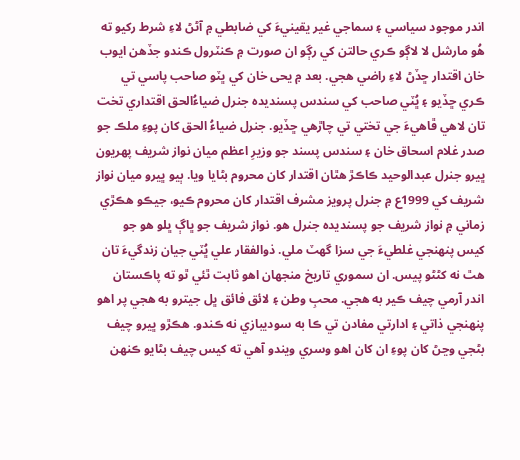اندر موجود سياسي ۽ سماجي غير يقينيءَ کي ضابطي ۾ آڻڻ لاءِ شرط رکيو ته هُو مارشل لا لاڳو ڪري حالتن کي رڳو ان صورت ۾ ڪنٽرول ڪندو جڏهن ايوب خان اقتدار ڇڏڻ لاءِ راضي هجي. بعد ۾ يحى خان کي ڀٽو صاحب پاسي تي ڪري ڇڏيو ۽ ڀُٽي صاحب کي سندس پسنديده جنرل ضياءُالحق اقتداري تخت تان لاهي ڦاهيءَ جي تختي تي چاڙهي ڇڏيو. جنرل ضياءُ الحق کان پوءِ ملڪ جو صدر غلام اسحاق خان ۽ سندس پسند جو وزيرِ اعظم ميان نواز شريف پهريون ڀيرو جنرل عبدالوحيد ڪاڪڙ هٿان اقتدار کان محروم بڻايا ويا. ٻيو ڀيرو ميان نواز شريف کي 1999ع ۾ جنرل پرويز مشرف اقتدار کان محروم ڪيو، جيڪو هڪڙي زماني ۾ نواز شريف جو پسنديده جنرل هو. نواز شريف جو ڀاڳ ڀلو هو جو کيس پنهنجي غلطيءَ جي سزا گھٽ ملي. ذوالفقار علي ڀُٽي جيان زندگيءَ تان هٿ نه کڻڻو پيس. ان سموري تاريخ منجهان اهو ثابت ٿئي ٿو ته پاڪستان اندر آرمي چيف ڪير به هجي. محبِ وطن ۽ لائق فائق ڀل جيترو به هجي پر اهو پنهنجي ذاتي ۽ ادارتي مفادن تي ڪا به سوديبازي نه ڪندو. هڪڙو ڀيرو چيف بڻجي وڃڻ کان پوءِ ان کان اهو وسري ويندو آهي ته کيس چيف بڻايو ڪنهن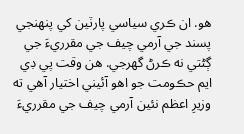هو. ان ڪري سياسي پارٽين کي پنهنجي پسند جي آرمي چيف جي مقرريءَ جي ڳڻتي نه ڪرڻ گھرجي. هن وقت پي ڊي ايم حڪومت جو اهو آئيني اختيار آهي ته وزيرِ اعظم نئين آرمي چيف جي مقرريءَ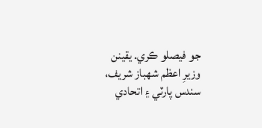جو فيصلو ڪري. يقينن وزيرِ اعظم شهباز شريف، سندس پارٽي ۽ اتحادي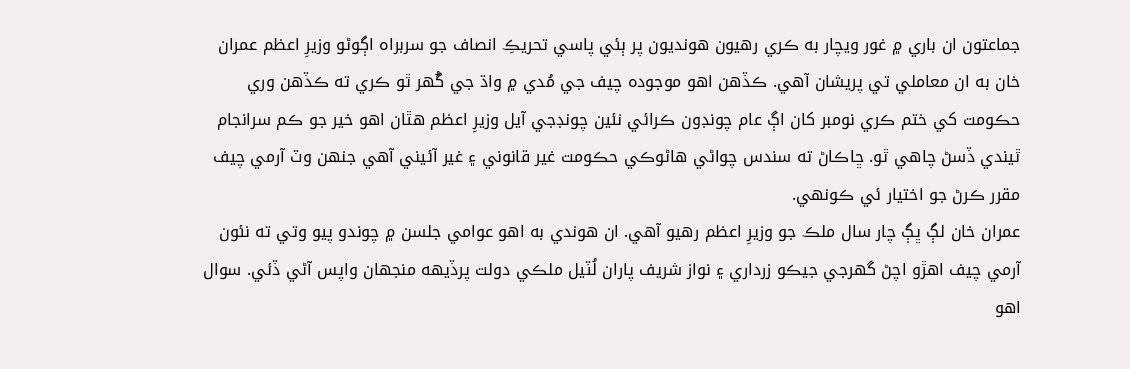جماعتون ان باري ۾ غور ويچار به ڪري رهيون هونديون پر ٻئي پاسي تحريڪِ انصاف جو سربراه اڳوڻو وزيرِ اعظم عمران خان به ان معاملي تي پريشان آهي. ڪڏهن اهو موجوده چيف جي مُدي ۾ واڌ جي گُهر ٿو ڪري ته ڪڏهن وري حڪومت کي ختم ڪري نومبر کان اڳ عام چونڊون ڪرائي نئين چونڊجي آيل وزيرِ اعظم هٿان اهو خير جو ڪم سرانجام ٿيندي ڏسڻ چاهي ٿو. ڇاڪاڻ ته سندس چواڻي هاڻوڪي حڪومت غير قانوني ۽ غير آئيني آهي جنهن وٽ آرمي چيف مقرر ڪرڻ جو اختيار ئي ڪونهي.
عمران خان لڳ ڀڳ چار سال ملڪ جو وزيرِ اعظم رهيو آهي. ان هوندي به اهو عوامي جلسن ۾ چوندو پيو وتي ته نئون آرمي چيف اهڙو اچڻ گھرجي جيڪو زرداري ۽ نواز شريف پاران لُٽيل ملڪي دولت پرڏيهه منجهان واپس آڻي ڏئي. سوال اهو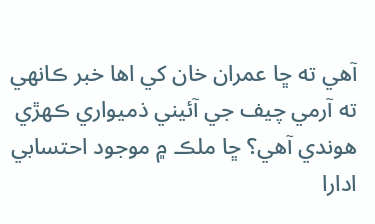آهي ته ڇا عمران خان کي اها خبر ڪانهي ته آرمي چيف جي آئيني ذميواري ڪهڙي هوندي آهي؟ ڇا ملڪ ۾ موجود احتسابي ادارا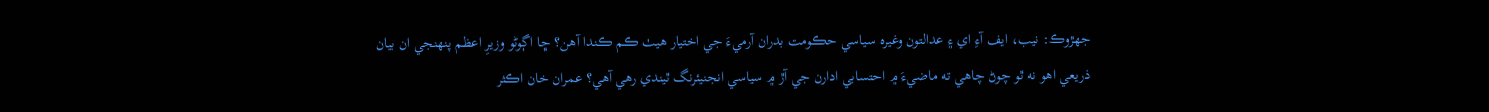جهڙوڪ: نيب، ايف آءِ اي ۽ عدالتون وغيره سياسي حڪومت بدران آرميءَ جي اختيار هيٺ ڪم ڪندا آهن؟ ڇا اڳوڻو وزيرِ اعظم پنهنجي ان بيان ذريعي اهو نه ٿو چوڻ چاهي ته ماضيءَ ۾ احتسابي ادارن جي آڙ ۾ سياسي انجنيئرنگ ٿيندي رهي آهي؟ عمران خان اڪثر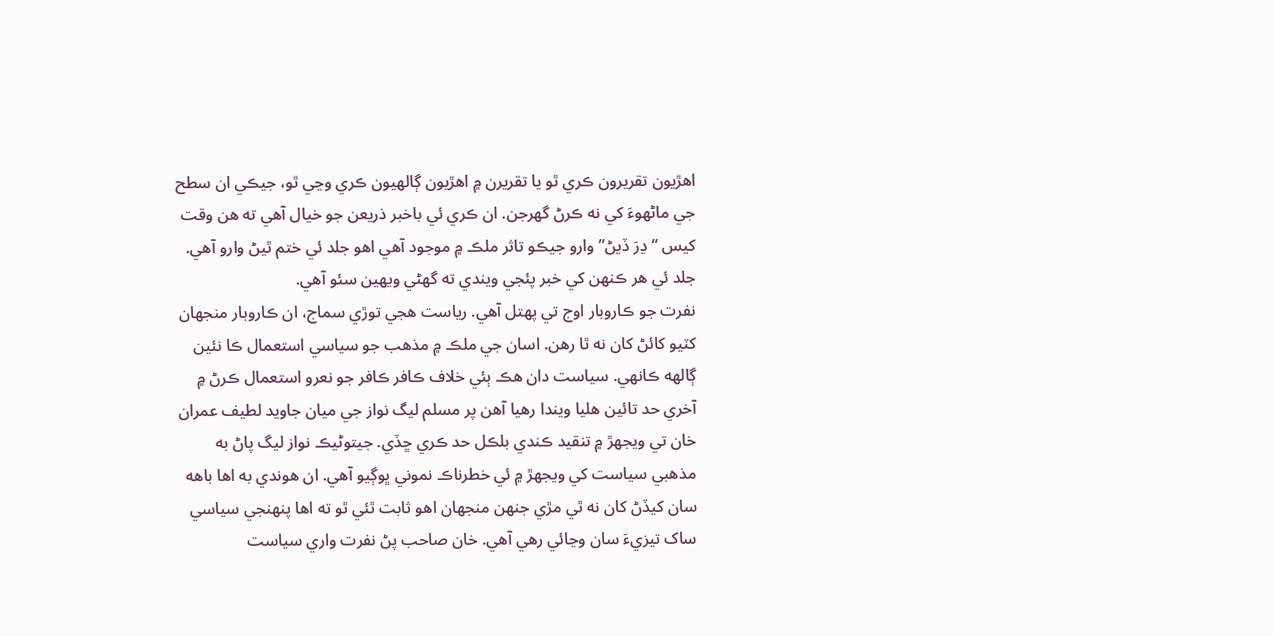اهڙيون تقريرون ڪري ٿو يا تقريرن ۾ اهڙيون ڳالهيون ڪري وڃي ٿو، جيڪي ان سطح جي ماڻهوءَ کي نه ڪرڻ گھرجن. ان ڪري ئي باخبر ذريعن جو خيال آهي ته هن وقت کيس “ڍرَ ڏيڻ” وارو جيڪو تاثر ملڪ ۾ موجود آهي اهو جلد ئي ختم ٿيڻ وارو آهي. جلد ئي هر ڪنهن کي خبر پئجي ويندي ته گھڻي ويهين سئو آهي.
نفرت جو ڪاروبار اوج تي پهتل آهي. رياست هجي توڙي سماج، ان ڪاروبار منجهان کٽيو کائڻ کان نه ٿا رهن. اسان جي ملڪ ۾ مذهب جو سياسي استعمال ڪا نئين ڳالهه ڪانهي. سياست دان هڪ ٻئي خلاف ڪافر ڪافر جو نعرو استعمال ڪرڻ ۾ آخري حد تائين هليا ويندا رهيا آهن پر مسلم ليگ نواز جي ميان جاويد لطيف عمران خان تي ويجهڙ ۾ تنقيد ڪندي بلڪل حد ڪري ڇڏي. جيتوڻيڪ نواز ليگ پاڻ به مذهبي سياست کي ويجهڙ ۾ ئي خطرناڪ نموني ڀوڳيو آهي. ان هوندي به اها باهه سان کيڏڻ کان نه ٿي مڙي جنهن منجهان اهو ثابت ٿئي ٿو ته اها پنهنجي سياسي ساک تيزيءَ سان وڃائي رهي آهي. خان صاحب پڻ نفرت واري سياست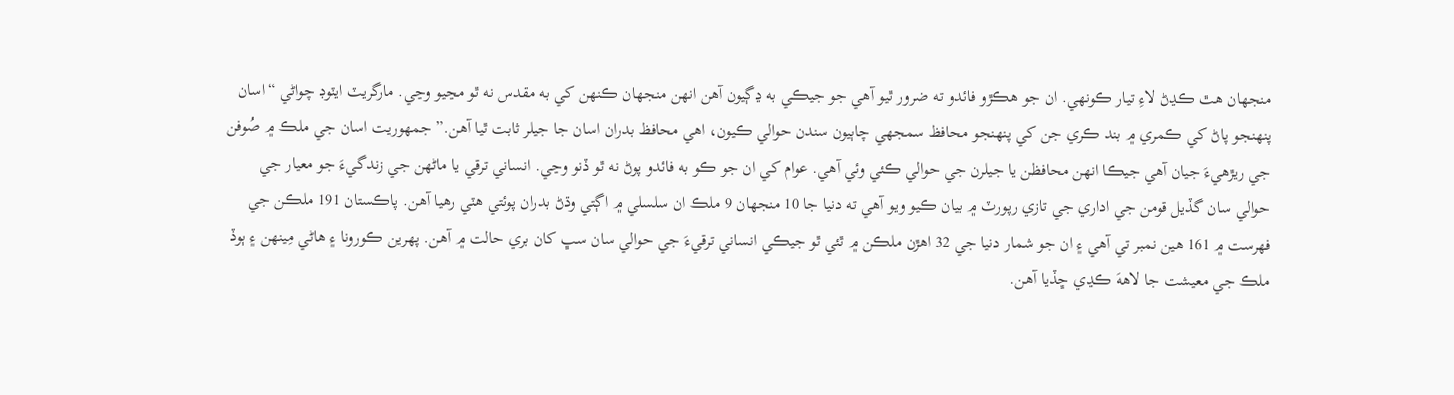منجهان هٿ ڪڍڻ لاءِ تيار ڪونهي. ان جو هڪڙو فائدو ته ضرور ٿيو آهي جو جيڪي به ڍڳيون آهن انهن منجهان ڪنهن کي به مقدس نه ٿو مڃيو وڃي. مارگريٽ ايٽوڊ چواڻي “اسان پنهنجو پاڻ کي ڪمري ۾ بند ڪري جن کي پنهنجو محافظ سمجهي چاٻيون سندن حوالي ڪيون، اهي محافظ بدران اسان جا جيلر ثابت ٿيا آهن.” جمهوريت اسان جي ملڪ ۾ صُوفن جي ريڙهيءَ جيان آهي جيڪا انهن محافظن يا جيلرن جي حوالي ڪئي وئي آهي. عوام کي ان جو ڪو به فائدو پوڻ نه ٿو ڏنو وڃي. انساني ترقي يا ماڻهن جي زندگيءَ جو معيار جي حوالي سان گڏيل قومن جي اداري جي تازي رپورٽ ۾ بيان ڪيو ويو آهي ته دنيا جا 10 منجهان 9 ملڪ ان سلسلي ۾ اڳتي وڌڻ بدران پوئتي هٽي رهيا آهن. پاڪستان 191 ملڪن جي فهرست ۾ 161 هين نمبر تي آهي ۽ ان جو شمار دنيا جي 32 اهڙن ملڪن ۾ ٿئي ٿو جيڪي انساني ترقيءَ جي حوالي سان سڀ کان بري حالت ۾ آهن. پهرين ڪورونا ۽ هاڻي مِينهن ۽ ٻوڏ ملڪ جي معيشت جا لاههَ ڪڍي ڇڏيا آهن.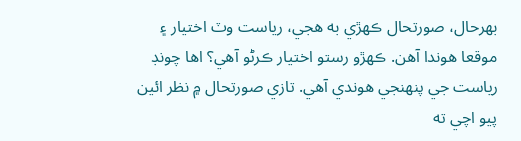بهرحال، صورتحال ڪهڙي به هجي، رياست وٽ اختيار ۽ موقعا هوندا آهن. ڪهڙو رستو اختيار ڪرڻو آهي؟ اها چونڊ رياست جي پنهنجي هوندي آهي. تازي صورتحال ۾ نظر ائين پيو اچي ته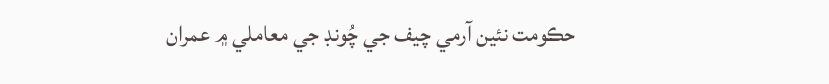حڪومت نئين آرمي چيف جي چُونڊ جي معاملي ۾ عمران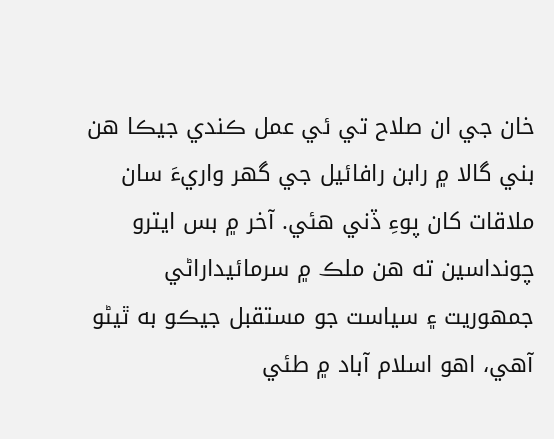خان جي ان صلاح تي ئي عمل ڪندي جيڪا هن بني گالا ۾ رابن رافائيل جي گهر واريءَ سان ملاقات کان پوءِ ڏني هئي. آخر ۾ بس ايترو چونداسين ته هن ملڪ ۾ سرمائيداراڻي جمهوريت ۽ سياست جو مستقبل جيڪو به ٿيڻو آهي، اهو اسلام آباد ۾ طئي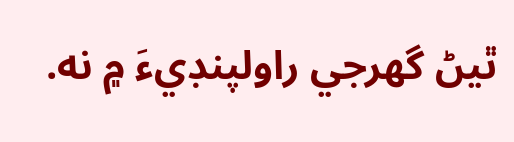ٿيڻ گھرجي راولپنڊيءَ ۾ نه.